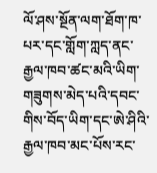ལོ་ཤས་སྔོན་ལག་ཐོག་ཁ་པར་དང་གློག་ཀླད་ནང་རྒྱལ་ཁབ་ཚང་མའི་ཡིག་གཟུགས་མེད་པའི་དབང་གིས་བོད་ཡིག་དང་ཨེ་ཤིའི་རྒྱལ་ཁབ་མང་པོས་རང་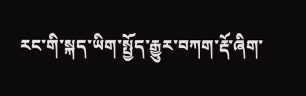རང་གི་སྐད་ཡིག་སྤྱོད་རྒྱུར་བཀག་རྡོ་ཞིག་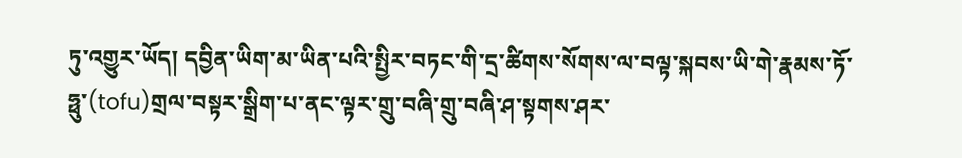ཏུ་འགྱུར་ཡོད། དབྱིན་ཡིག་མ་ཡིན་པའི་སྤྱིར་བཏང་གི་དྲ་ཚིགས་སོགས་ལ་བལྟ་སྐབས་ཡི་གེ་རྣམས་ཏོ་ཧྥུ་(tofu)གྲལ་བསྟར་སྒྲིག་པ་ནང་ལྟར་གྲུ་བཞི་གྲུ་བཞི་ཤ་སྟགས་ཤར་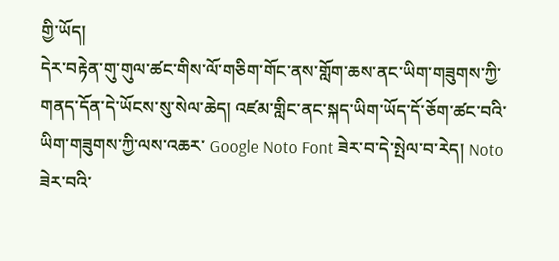གྱི་ཡོད།
དེར་བརྟེན་གུ་གུལ་ཚང་གིས་ལོ་གཅིག་གོང་ནས་གློག་ཆས་ནང་ཡིག་གཟུགས་ཀྱི་གནད་དོན་དེ་ཡོངས་སུ་སེལ་ཆེད། འཛམ་གླིང་ནང་སྐད་ཡིག་ཡོད་དོ་ཅོག་ཚང་བའི་ཡིག་གཟུགས་ཀྱི་ལས་འཆར་ Google Noto Font ཟེར་བ་དེ་སྤེལ་བ་རེད། Noto ཟེར་བའི་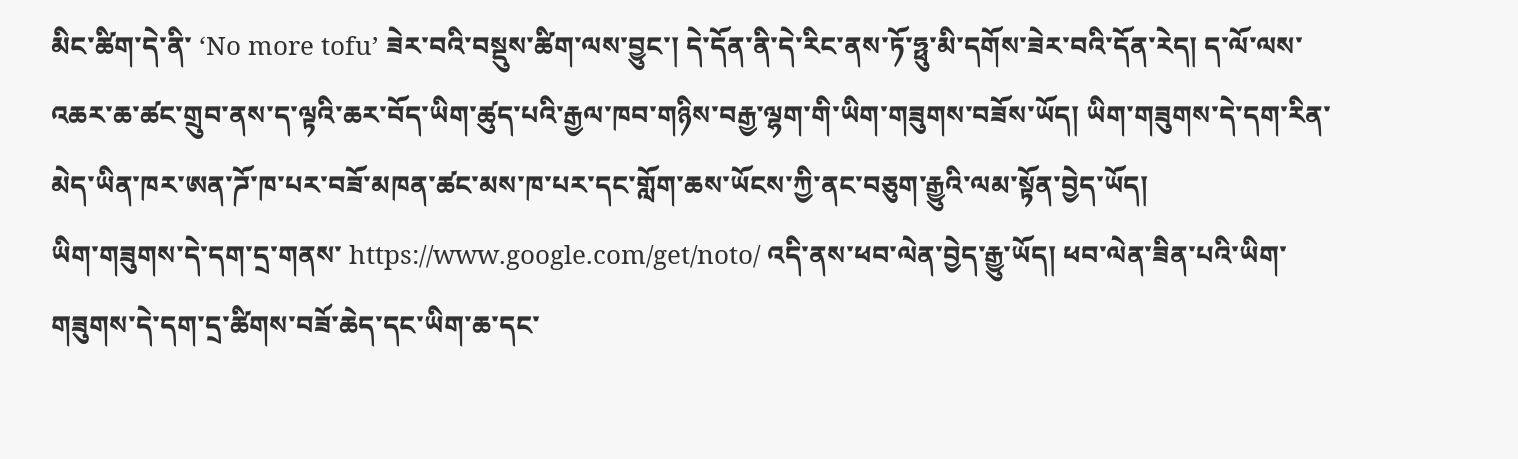མིང་ཚིག་དེ་ནི་ ‘No more tofu’ ཟེར་བའི་བསྡུས་ཚིག་ལས་བྱུང་། དེ་དོན་ནི་དེ་རིང་ནས་ཏོ་ཧྥུ་མི་དགོས་ཟེར་བའི་དོན་རེད། ད་ལོ་ལས་འཆར་ཆ་ཚང་གྲུབ་ནས་ད་ལྟའི་ཆར་བོད་ཡིག་ཚུད་པའི་རྒྱལ་ཁབ་གཉིས་བརྒྱ་ལྷག་གི་ཡིག་གཟུགས་བཟོས་ཡོད། ཡིག་གཟུགས་དེ་དག་རིན་མེད་ཡིན་ཁར་ཨན་ཌོ་ཁ་པར་བཟོ་མཁན་ཚང་མས་ཁ་པར་དང་གློག་ཆས་ཡོངས་ཀྱི་ནང་བཅུག་རྒྱུའི་ལམ་སྟོན་བྱེད་ཡོད།
ཡིག་གཟུགས་དེ་དག་དྲ་གནས་ https://www.google.com/get/noto/ འདི་ནས་ཕབ་ལེན་བྱེད་རྒྱུ་ཡོད། ཕབ་ལེན་ཟིན་པའི་ཡིག་གཟུགས་དེ་དག་དྲ་ཚིགས་བཟོ་ཆེད་དང་ཡིག་ཆ་དང་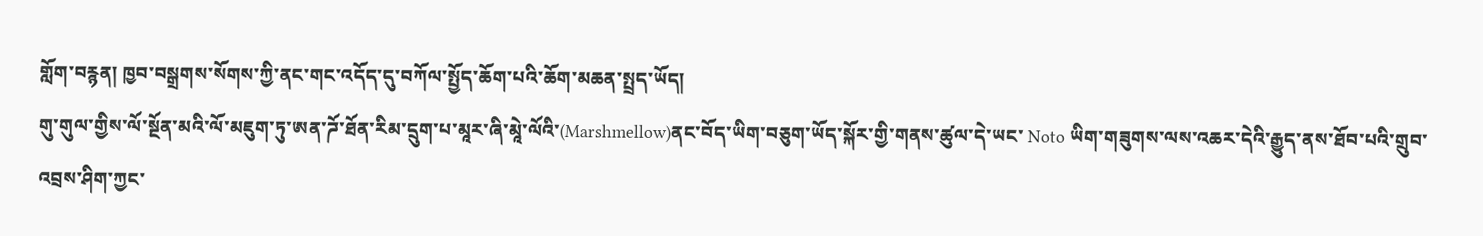གློག་བརྙན། ཁྱབ་བསྒྲགས་སོགས་ཀྱི་ནང་གང་འདོད་དུ་བཀོལ་སྤྱོད་ཆོག་པའི་ཆོག་མཆན་སྤྲད་ཡོད།
གུ་གུལ་གྱིས་ལོ་སྔོན་མའི་ལོ་མཇུག་ཏུ་ཨན་ཌོ་ཐོན་རིམ་དྲུག་པ་མཱར་ཞི་མཱེ་ལོའི་(Marshmellow)ནང་བོད་ཡིག་བཅུག་ཡོད་སྐོར་གྱི་གནས་ཚུལ་དེ་ཡང་ Noto ཡིག་གཟུགས་ལས་འཆར་དེའི་རྒྱུད་ནས་ཐོབ་པའི་གྲུབ་འབྲས་ཤིག་ཀྱང་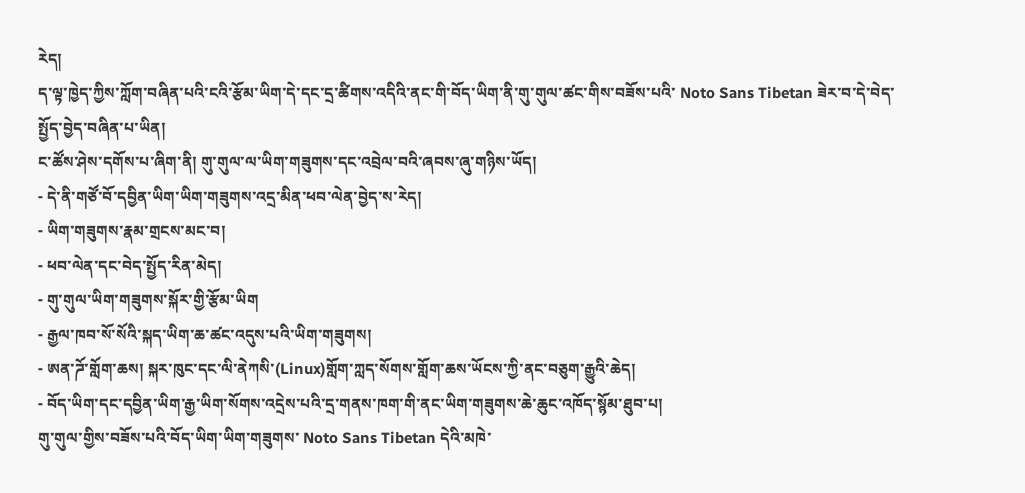རེད།
ད་ལྟ་ཁྱེད་ཀྱིས་ཀློག་བཞིན་པའི་ངའི་རྩོམ་ཡིག་དེ་དང་དྲ་ཚིགས་འདིའི་ནང་གི་བོད་ཡིག་ནི་གུ་གུལ་ཚང་གིས་བཟོས་པའི་ Noto Sans Tibetan ཟེར་བ་དེ་བེད་སྤྱོད་བྱེད་བཞིན་པ་ཡིན།
ང་ཚོས་ཤེས་དགོས་པ་ཞིག་ནི། གུ་གུལ་ལ་ཡིག་གཟུགས་དང་འབྲེལ་བའི་ཞབས་ཞུ་གཉིས་ཡོད།
- དེ་ནི་གཙོ་བོ་དབྱིན་ཡིག་ཡིག་གཟུགས་འདྲ་མིན་ཕབ་ལེན་བྱེད་ས་རེད།
- ཡིག་གཟུགས་རྣམ་གྲངས་མང་བ།
- ཕབ་ལེན་དང་བེད་སྤྱོད་རིན་མེད།
- གུ་གུལ་ཡིག་གཟུགས་སྐོར་གྱི་རྩོམ་ཡིག
- རྒྱལ་ཁབ་སོ་སོའི་སྐད་ཡིག་ཆ་ཚང་འདུས་པའི་ཡིག་གཟུགས།
- ཨན་ཌོ་གློག་ཆས། སྐར་ཁུང་དང་ལི་ནེཀསི་(Linux)གློག་ཀླད་སོགས་གློག་ཆས་ཡོངས་ཀྱི་ནང་བཅུག་རྒྱུའི་ཆེད།
- བོད་ཡིག་དང་དབྱིན་ཡིག་རྒྱ་ཡིག་སོགས་འདྲེས་པའི་དྲ་གནས་ཁག་གི་ནང་ཡིག་གཟུགས་ཆེ་ཆུང་འཁོད་སྙོམ་ཐུབ་པ།
གུ་གུལ་གྱིས་བཟོས་པའི་བོད་ཡིག་ཡིག་གཟུགས་ Noto Sans Tibetan དེའི་མཁེ་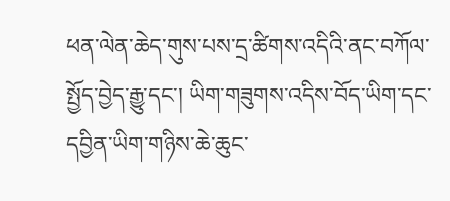ཕན་ལེན་ཆེད་གུས་པས་དྲ་ཚིགས་འདིའི་ནང་བཀོལ་སྤྱོད་བྱེད་རྒྱུ་དང་། ཡིག་གཟུགས་འདིས་བོད་ཡིག་དང་དབྱིན་ཡིག་གཉིས་ཆེ་ཆུང་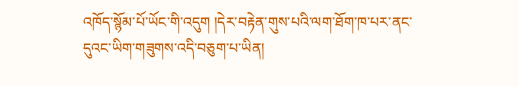འཁོད་སྙོམ་པོ་ཡོང་གི་འདུག །དེར་བརྟེན་གུས་པའི་ལག་ཐོག་ཁ་པར་ནང་དུའང་ཡིག་གཟུགས་འདི་བཅུག་པ་ཡིན།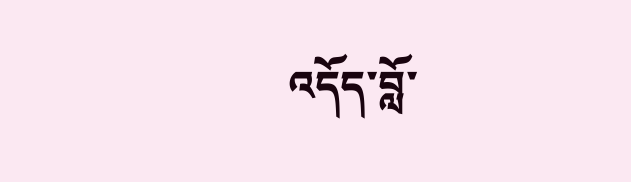འདོད་བློ་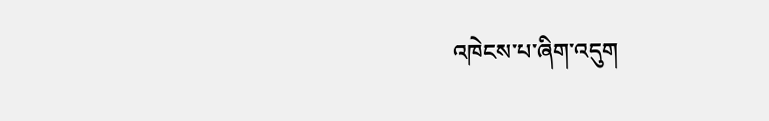འཁེངས་པ་ཞིག་འདུག